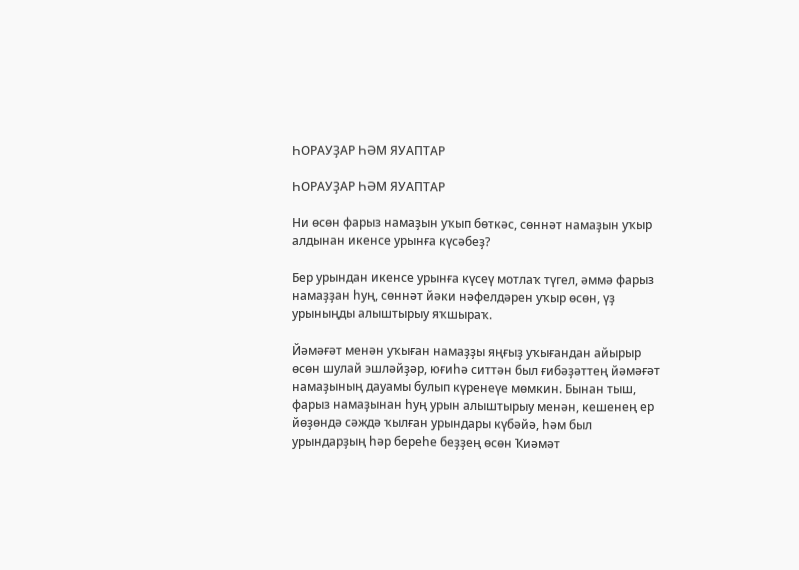ҺОРАУҘАР ҺӘМ ЯУАПТАР

ҺОРАУҘАР ҺӘМ ЯУАПТАР

Ни өсөн фарыз намаҙын уҡып бөткәс, сөннәт намаҙын уҡыр алдынан икенсе урынға күсәбеҙ?

Бер урындан икенсе урынға күсеү мотлаҡ түгел, әммә фарыз намаҙҙан һуң, сөннәт йәки нәфелдәрен уҡыр өсөн, үҙ урыныңды алыштырыу яҡшыраҡ.

Йәмәғәт менән уҡыған намаҙҙы яңғыҙ уҡығандан айырыр өсөн шулай эшләйҙәр, юғиһә ситтән был ғибәҙәттең йәмәғәт намаҙының дауамы булып күренеүе мөмкин. Бынан тыш, фарыз намаҙынан һуң урын алыштырыу менән, кешенең ер йөҙөндә сәждә ҡылған урындары күбәйә, һәм был урындарҙың һәр береһе беҙҙең өсөн Ҡиәмәт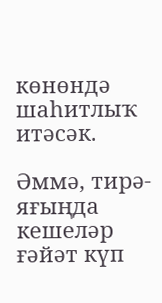көнөндә шаһитлыҡ итәсәк.

Әммә, тирә-яғыңда кешеләр ғәйәт күп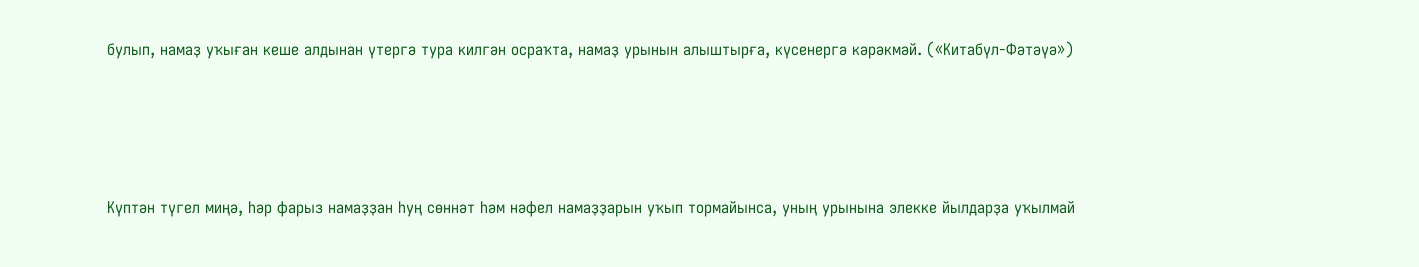булып, намаҙ уҡыған кеше алдынан үтергә тура килгән осраҡта, намаҙ урынын алыштырға, күсенергә кәрәкмәй. («Китабүл-Фәтәүә»)





Күптән түгел миңә, һәр фарыз намаҙҙан һуң сөннәт һәм нәфел намаҙҙарын уҡып тормайынса, уның урынына элекке йылдарҙа уҡылмай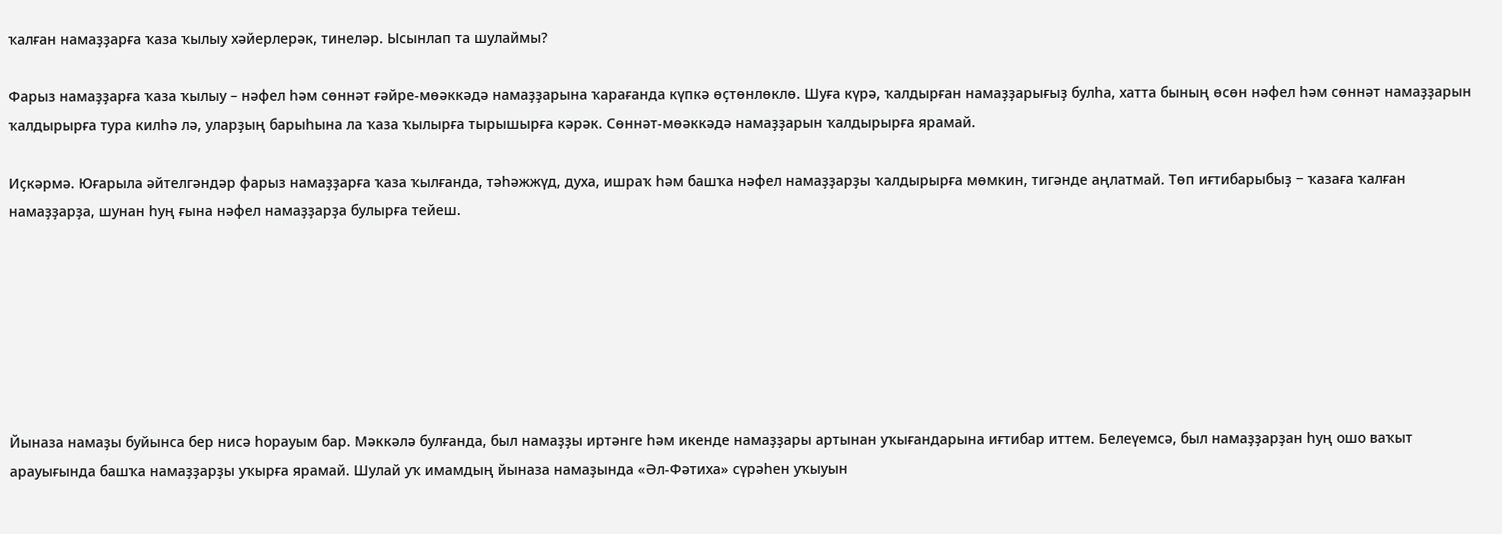ҡалған намаҙҙарға ҡаза ҡылыу хәйерлерәк, тинеләр. Ысынлап та шулаймы?

Фарыз намаҙҙарға ҡаза ҡылыу – нәфел һәм сөннәт ғәйре-мөәккәдә намаҙҙарына ҡарағанда күпкә өҫтөнлөклө. Шуға күрә, ҡалдырған намаҙҙарығыҙ булһа, хатта бының өсөн нәфел һәм сөннәт намаҙҙарын ҡалдырырға тура килһә лә, уларҙың барыһына ла ҡаза ҡылырға тырышырға кәрәк. Сөннәт-мөәккәдә намаҙҙарын ҡалдырырға ярамай.

Иҫкәрмә. Юғарыла әйтелгәндәр фарыз намаҙҙарға ҡаза ҡылғанда, тәһәжжүд, духа, ишраҡ һәм башҡа нәфел намаҙҙарҙы ҡалдырырға мөмкин, тигәнде аңлатмай. Төп иғтибарыбыҙ − ҡазаға ҡалған намаҙҙарҙа, шунан һуң ғына нәфел намаҙҙарҙа булырға тейеш.







Йыназа намаҙы буйынса бер нисә һорауым бар. Мәккәлә булғанда, был намаҙҙы иртәнге һәм икенде намаҙҙары артынан уҡығандарына иғтибар иттем. Белеүемсә, был намаҙҙарҙан һуң ошо ваҡыт арауығында башҡа намаҙҙарҙы уҡырға ярамай. Шулай уҡ имамдың йыназа намаҙында «Әл-Фәтиха» сүрәһен уҡыуын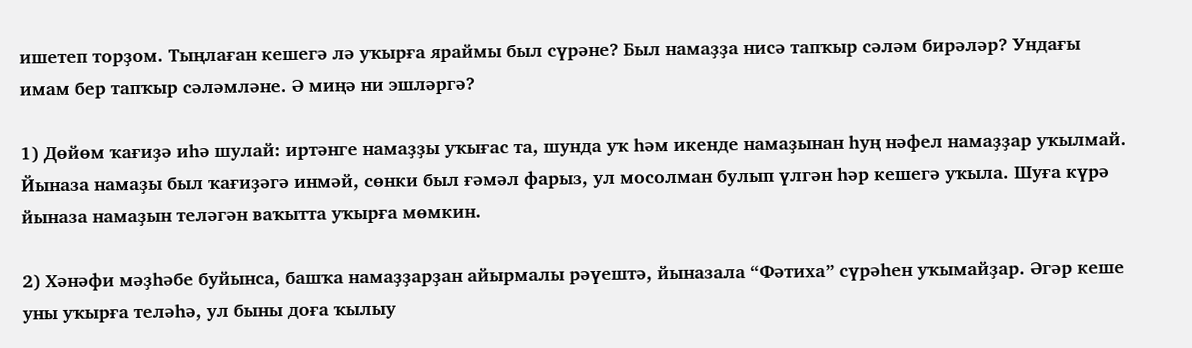ишетеп торҙом. Тыңлаған кешегә лә уҡырға яраймы был сүрәне? Был намаҙҙа нисә тапҡыр сәләм бирәләр? Ундағы имам бер тапҡыр сәләмләне. Ә миңә ни эшләргә?

1) Дөйөм ҡағиҙә иһә шулай: иртәнге намаҙҙы уҡығас та, шунда уҡ һәм икенде намаҙынан һуң нәфел намаҙҙар уҡылмай. Йыназа намаҙы был ҡағиҙәгә инмәй, сөнки был ғәмәл фарыз, ул мосолман булып үлгән һәр кешегә уҡыла. Шуға күрә йыназа намаҙын теләгән ваҡытта уҡырға мөмкин.

2) Хәнәфи мәҙһәбе буйынса, башҡа намаҙҙарҙан айырмалы рәүештә, йыназала “Фәтиха” сүрәһен уҡымайҙар. Әгәр кеше уны уҡырға теләһә, ул быны доға ҡылыу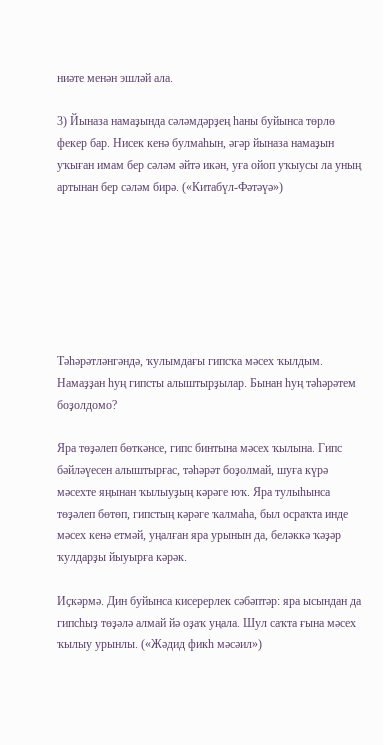ниәте менән эшләй ала.

3) Йыназа намаҙында сәләмдәрҙең һаны буйынса төрлө фекер бар. Нисек кенә булмаһын, әгәр йыназа намаҙын уҡыған имам бер сәләм әйтә икән, уға ойоп уҡыусы ла уның артынан бер сәләм бирә. («Китабүл-Фәтәүә»)







Тәһәрәтләнгәндә, ҡулымдағы гипсҡа мәсех ҡылдым. Намаҙҙан һуң гипсты алыштырҙылар. Бынан һуң тәһәрәтем боҙолдомо?

Яра төҙәлеп бөткәнсе, гипс бинтына мәсех ҡылына. Гипс бәйләүесен алыштырғас, тәһәрәт боҙолмай, шуға күрә мәсехте яңынан ҡылыуҙың кәрәге юҡ. Яра тулыһынса төҙәлеп бөтөп, гипстың кәрәге ҡалмаһа, был осраҡта инде мәсех кенә етмәй, уңалған яра урынын да, беләккә ҡәҙәр ҡулдарҙы йыуырға кәрәк.

Иҫкәрмә. Дин буйынса кисерерлек сәбәптәр: яра ысындан да гипсһыҙ төҙәлә алмай йә оҙаҡ уңала. Шул саҡта ғына мәсех ҡылыу урынлы. («Жәдид фикһ мәсәил»)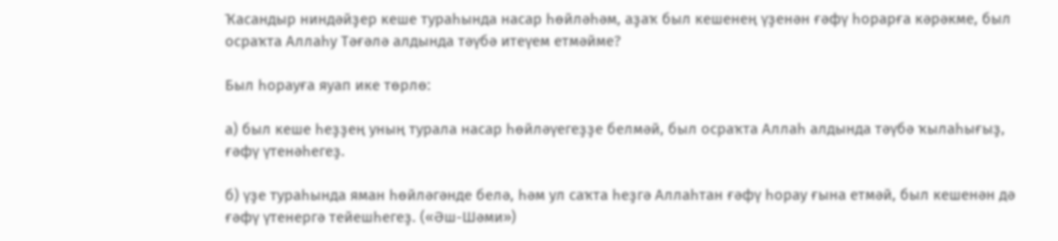Ҡасандыр ниндәйҙер кеше тураһында насар һөйләһәм, аҙаҡ был кешенең үҙенән ғәфү һорарға кәрәкме, был осраҡта Аллаһу Тәғәлә алдында тәүбә итеүем етмәйме?

Был һорауға яуап ике төрлө:

а) был кеше һеҙҙең уның турала насар һөйләүегеҙҙе белмәй, был осраҡта Аллаһ алдында тәүбә ҡылаһығыҙ, ғәфү үтенәһегеҙ.

б) үҙе тураһында яман һөйләгәнде белә, һәм ул саҡта һеҙгә Аллаһтан ғәфү һорау ғына етмәй, был кешенән дә ғәфү үтенергә тейешһегеҙ. («Әш-Шәми»)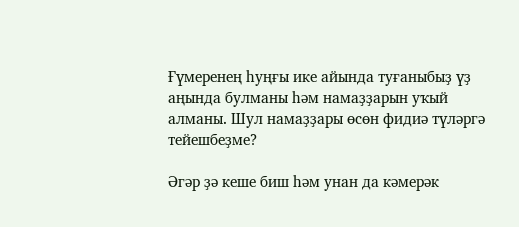Ғүмеренең һуңғы ике айында туғаныбыҙ үҙ аңында булманы һәм намаҙҙарын уҡый алманы. Шул намаҙҙары өсөн фидиә түләргә тейешбеҙме?

Әгәр ҙә кеше биш һәм унан да кәмерәк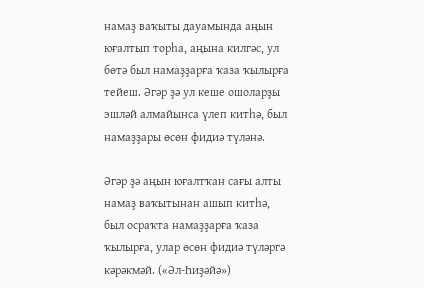намаҙ ваҡыты дауамында аңын юғалтып торһа, аңына килгәс, ул бөтә был намаҙҙарға ҡаза ҡылырға тейеш. Әгәр ҙә ул кеше ошоларҙы эшләй алмайынса үлеп китһә, был намаҙҙары өсөн фидиә түләнә.

Әгәр ҙә аңын юғалтҡан сағы алты намаҙ ваҡытынан ашып китһә, был осраҡта намаҙҙарға ҡаза ҡылырға, улар өсөн фидиә түләргә кәрәкмәй. («Әл-Һиҙәйә»)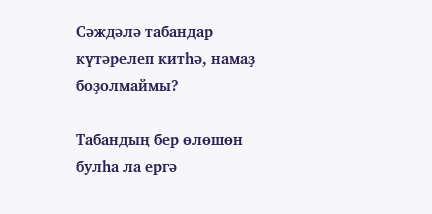Сәждәлә табандар күтәрелеп китһә, намаҙ боҙолмаймы?

Табандың бер өлөшөн булһа ла ергә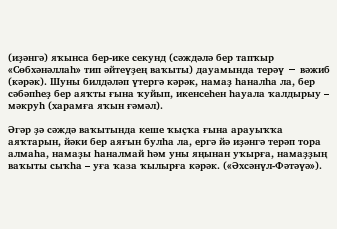(иҙәнгә) яҡынса бер-ике секунд (сәждәлә бер тапҡыр «Сөбхәнәллаһ» тип әйтеүҙең ваҡыты) дауамында терәү − вәжиб (кәрәк). Шуны билдәләп үтергә кәрәк, намаҙ һаналһа ла, бер сәбәпһеҙ бер аяҡты ғына ҡуйып, икенсеһен һауала ҡалдырыу – мәкруһ (харамға яҡын ғәмәл).

Әгәр ҙә сәждә ваҡытында кеше ҡыҫҡа ғына арауыҡҡа аяҡтарын, йәки бер аяғын булһа ла, ергә йә иҙәнгә терәп тора алмаһа, намаҙы һаналмай һәм уны яңынан уҡырға, намаҙҙың ваҡыты сыҡһа – уға ҡаза ҡылырға кәрәк. («Әхсәнүл-Фәтәүә»).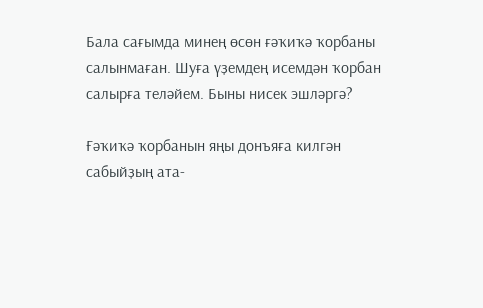Бала сағымда минең өсөн ғәҡиҡә ҡорбаны салынмаған. Шуға үҙемдең исемдән ҡорбан салырға теләйем. Быны нисек эшләргә?

Ғәҡиҡә ҡорбанын яңы донъяға килгән сабыйҙың ата-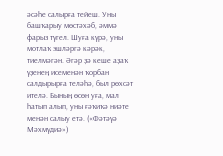әсәһе салырға тейеш. Уны башҡарыу мөстәхәб, әммә фарыз түгел. Шуға күрә, уны мотлаҡ эшләргә кәрәк, тиелмәгән. Әгәр ҙә кеше аҙаҡ үҙенең исеменән ҡорбан салдырырға теләһә, был рөхсәт ителә. Бының өсөн уға, мал һатып алып, уны ғәҡиҡә ниәте менән салыу етә. («Фәтәүә Мәхмүдиә»)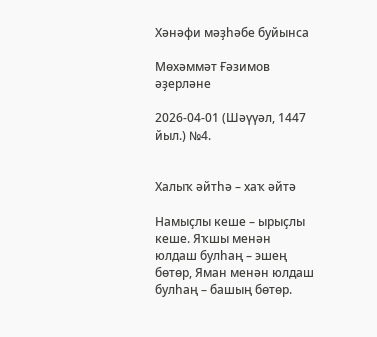Хәнәфи мәҙһәбе буйынса

Мөхәммәт Ғәзимов әҙерләне

2026-04-01 (Шәүүәл, 1447 йыл.) №4.


Халыҡ әйтһә – хаҡ әйтә

Намыҫлы кеше – ырыҫлы кеше. Яҡшы менән юлдаш булһаң – эшең бөтөр, Яман менән юлдаш булһаң – башың бөтөр.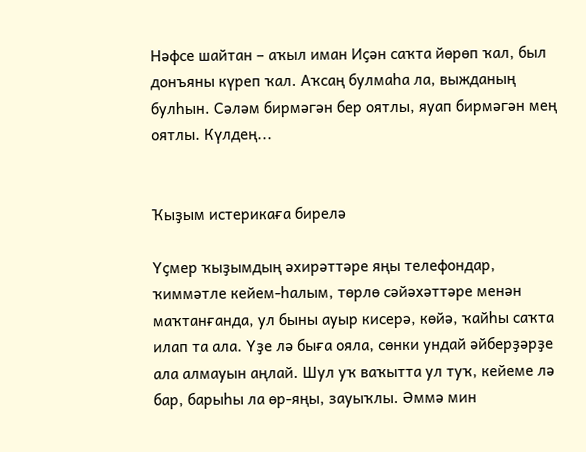Нәфсе шайтан – аҡыл иман Иҫән саҡта йөрөп ҡал, был донъяны күреп ҡал. Аҡсаң булмаһа ла, выжданың булһын. Сәләм бирмәгән бер оятлы, яуап бирмәгән мең оятлы. Күлдең...


Ҡыҙым истерикаға бирелә

Үҫмер ҡыҙымдың әхирәттәре яңы телефондар, ҡиммәтле кейем-һалым, төрлө сәйәхәттәре менән маҡтанғанда, ул быны ауыр кисерә, көйә, ҡайһы саҡта илап та ала. Үҙе лә быға ояла, сөнки ундай әйберҙәрҙе ала алмауын аңлай. Шул уҡ ваҡытта ул туҡ, кейеме лә бар, барыһы ла өр-яңы, зауыҡлы. Әммә мин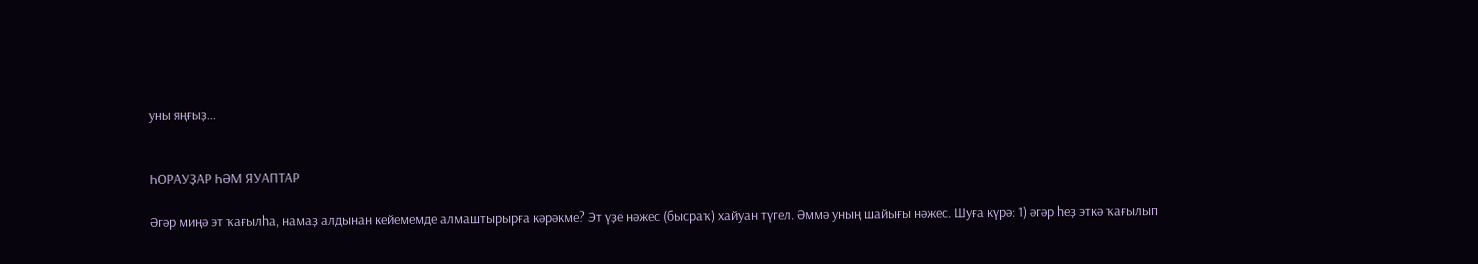уны яңғыҙ...


ҺОРАУҘАР ҺӘМ ЯУАПТАР

Әгәр миңә эт ҡағылһа, намаҙ алдынан кейемемде алмаштырырға кәрәкме? Эт үҙе нәжес (бысраҡ) хайуан түгел. Әммә уның шайығы нәжес. Шуға күрә: 1) әгәр һеҙ эткә ҡағылып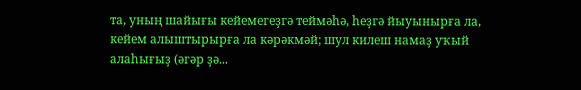та, уның шайығы кейемегеҙгә теймәһә, һеҙгә йыуынырға ла, кейем алыштырырға ла кәрәкмәй; шул килеш намаҙ уҡый алаһығыҙ (әгәр ҙә...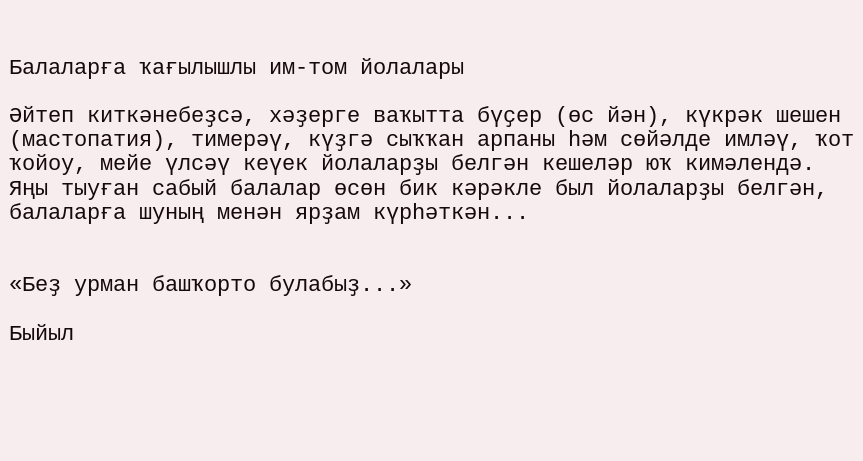Балаларға ҡағылышлы им-том йолалары

Әйтеп киткәнебеҙсә, хәҙерге ваҡытта бүҫер (өс йән), күкрәк шешен (мастопатия), тимерәү, күҙгә сыҡҡан арпаны һәм сөйәлде имләү, ҡот ҡойоу, мейе үлсәү кеүек йолаларҙы белгән кешеләр юҡ кимәлендә. Яңы тыуған сабый балалар өсөн бик кәрәкле был йолаларҙы белгән, балаларға шуның менән ярҙам күрһәткән...


«Беҙ урман башҡорто булабыҙ...»

Быйыл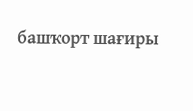башҡорт шағиры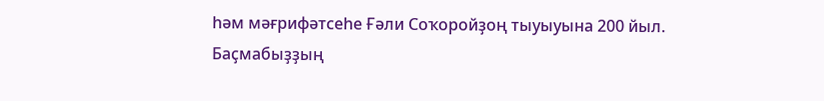һәм мәғрифәтсеһе Ғәли Соҡоройҙоң тыуыуына 200 йыл. Баҫмабыҙҙың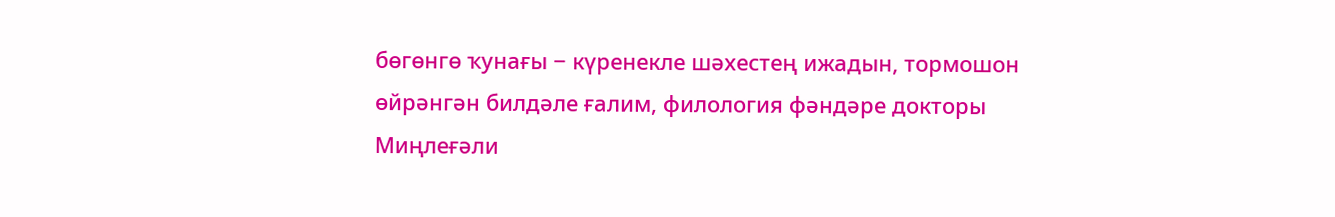бөгөнгө ҡунағы − күренекле шәхестең ижадын, тормошон өйрәнгән билдәле ғалим, филология фәндәре докторы Миңлеғәли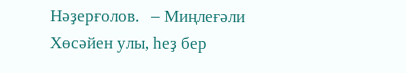Нәҙерғолов.   – Миңлеғәли Хөсәйен улы, һеҙ бер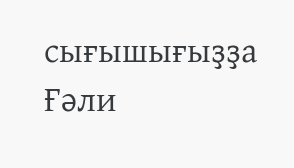сығышығыҙҙа Ғәли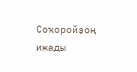Соҡоройҙоң ижады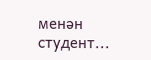менән студент...